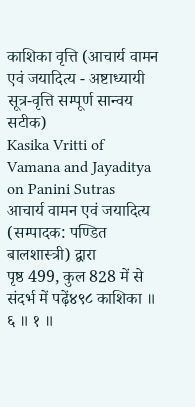काशिका वृत्ति (आचार्य वामन एवं जयादित्य - अष्टाध्यायी सूत्र-वृत्ति सम्पूर्ण सान्वय सटीक)
Kasika Vritti of Vamana and Jayaditya on Panini Sutras
आचार्य वामन एवं जयादित्य (सम्पादक: पण्डित बालशास्त्री) द्वारा
पृष्ठ 499, कुल 828 में से
संदर्भ में पढ़ें४९८ काशिका ॥ ६ ॥ १ ॥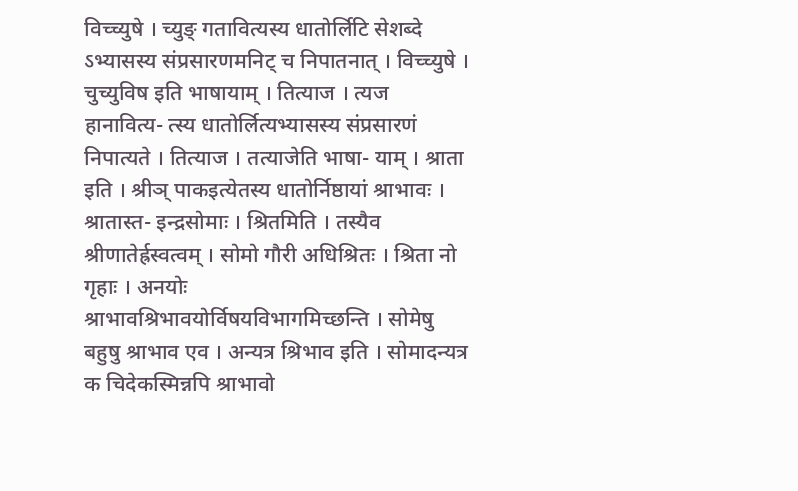विच्च्युषे । च्युङ् गतावित्यस्य धातोर्लिटि सेशब्दे ऽभ्यासस्य संप्रसारणमनिट् च निपातनात् । विच्च्युषे । चुच्युविष इति भाषायाम् । तित्याज । त्यज हानावित्य- त्स्य धातोर्लित्यभ्यासस्य संप्रसारणं निपात्यते । तित्याज । तत्याजेति भाषा- याम् । श्राता इति । श्रीञ् पाकइत्येतस्य धातोर्निष्ठायां श्राभावः । श्रातास्त- इन्द्रसोमाः । श्रितमिति । तस्यैव श्रीणातेर्ह्रस्वत्वम् । सोमो गौरी अधिश्रितः । श्रिता नो गृहाः । अनयोः श्राभावश्रिभावयोर्विषयविभागमिच्छन्ति । सोमेषु बहुषु श्राभाव एव । अन्यत्र श्रिभाव इति । सोमादन्यत्र क चिदेकस्मिन्नपि श्राभावो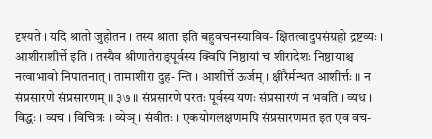दृश्यते । यदि श्रातो जुहोतन । तस्य श्राता इति बहुवचनस्याविव- क्षितत्वादुपसंग्रहो द्रष्टव्यः । आशीराशीर्त्ते इति । तस्यैव श्रीणातेराङ्पूर्वस्य क्विपि निष्ठायां च शीरादेशः निष्ठायाश्च नत्वाभावो निपातनात् । तामाशीरा दुह- न्ति । आशीर्त्ते ऊर्जम् । क्षीरैर्मन्थत आशीर्त्तः ॥ न संप्रसारणे संप्रसारणम् ॥ ३७ ॥ संप्रसारणे परतः पूर्वस्य यणः संप्रसारणं न भवति । व्यध । विद्धः । व्यच । विचित्रः । व्येञ् । संवीतः । एकयोगलक्षणमपि संप्रसारणमत इत एव वच-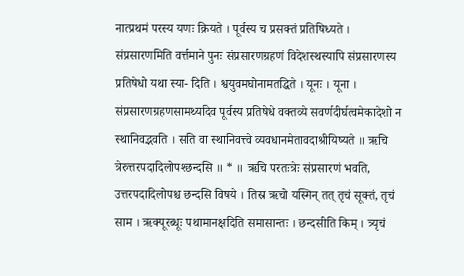नात्प्रथमं परस्य यणः क्रियते । पूर्वस्य च प्रसक्तं प्रतिषिध्यते । संप्रसारणमिति वर्त्तमाने पुनः संप्रसारणग्रहणं विदेशस्थस्यापि संप्रसारणस्य प्रतिषेधो यथा स्या- दिति । श्वयुवमघोनामतद्धिते । यूनः । यूना । संप्रसारणग्रहणसामर्थ्यादेव पूर्वस्य प्रतिषेधे वक्तव्ये सवर्णदीर्घत्वमेकादेशो न स्थानिवद्भवति । सति वा स्थानिवत्त्वे व्यवधानमेतावदाश्रीयिष्यते ॥ ऋचि त्रेरुत्तरपदादिलोपश्छन्दसि ॥ * ॥ ऋचि परतःत्रेः संप्रसारणं भवति, उत्तरपदादिलोपश्च छन्दसि विषये । तिस्र ऋचो यस्मिन् तत् तृचं सूक्तं, तृचं साम । ऋक्पूरब्धूः पथामानक्षदिति समासान्तः । छन्दसीति किम् । त्र्यृचं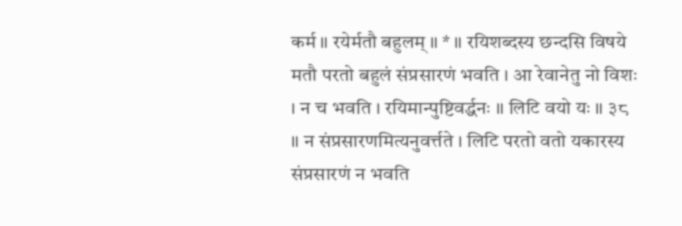कर्म ॥ रयेर्मतौ बहुलम् ॥ * ॥ रयिशब्दस्य छन्दसि विषये मतौ परतो बहुलं संप्रसारणं भवति । आ रेवानेतु नो विशः । न च भवति । रयिमान्पुष्टिवर्द्धनः ॥ लिटि वयो यः ॥ ३८ ॥ न संप्रसारणमित्यनुवर्त्तते । लिटि परतो वतो यकारस्य संप्रसारणं न भवति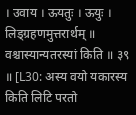। उवाय । ऊयतुः । ऊयुः । लिड्ग्रहणमुत्तरार्थम् ॥ वश्चास्यान्यतरस्यां किति ॥ ३९ ॥ [L30: अस्य वयो यकारस्य किति लिटि परतो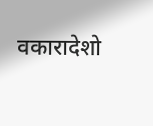वकारादेशो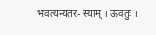भवत्यन्यतर- स्याम् । ऊवतुः ।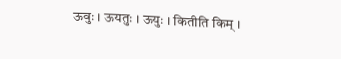ऊवुः । ऊयतुः । ऊयुः । कितीति किम् ।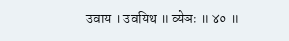उवाय । उवयिथ ॥ व्येञः ॥ ४० ॥